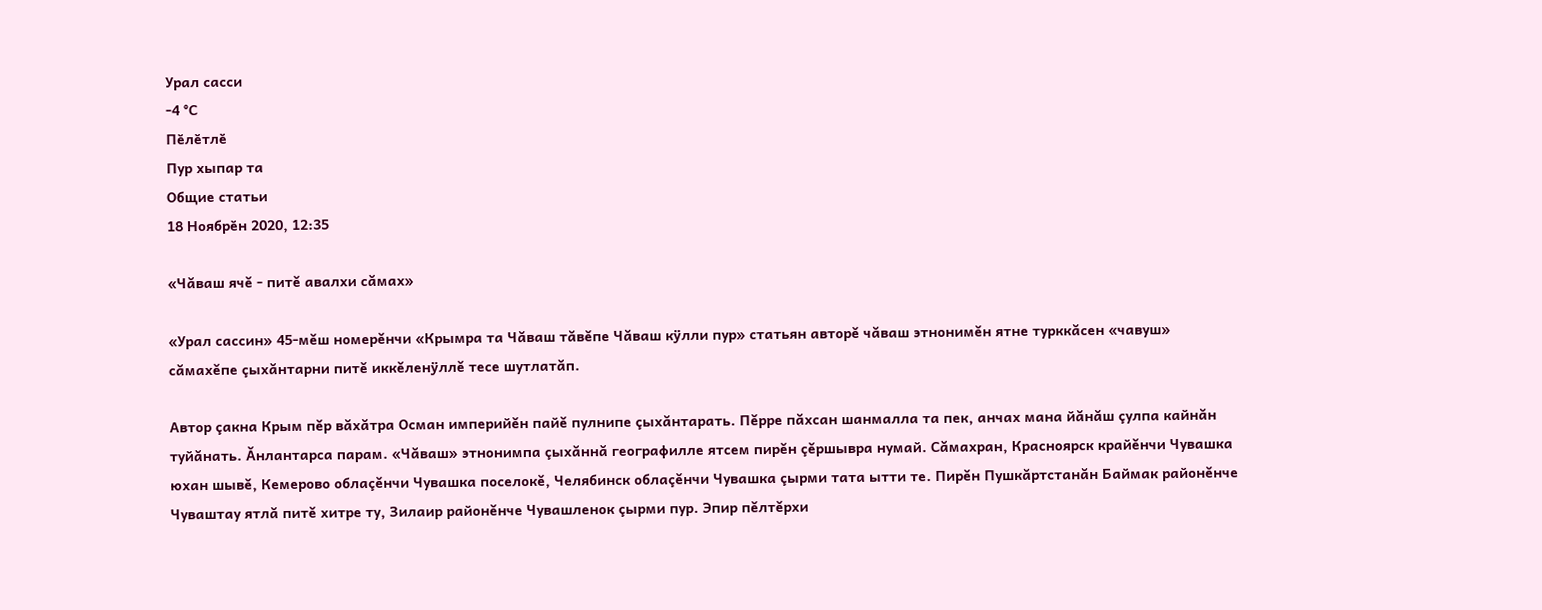Урал сасси
-4 °С
Пӗлӗтлӗ
Пур хыпар та
Общие статьи
18 Ноябрӗн 2020, 12:35

«Чăваш ячĕ - питĕ авалхи сăмах»

«Урал сассин» 45-мĕш номерĕнчи «Крымра та Чăваш тăвĕпе Чăваш кÿлли пур» статьян авторĕ чăваш этнонимĕн ятне турккăсен «чавуш» сăмахĕпе çыхăнтарни питĕ иккĕленÿллĕ тесе шутлатăп.

Автор çакна Крым пĕр вăхăтра Осман империйĕн пайĕ пулнипе çыхăнтарать. Пĕрре пăхсан шанмалла та пек, анчах мана йăнăш çулпа кайнăн туйăнать. Ăнлантарса парам. «Чăваш» этнонимпа çыхăннă географилле ятсем пирĕн çĕршывра нумай. Сăмахран, Красноярск крайĕнчи Чувашка юхан шывĕ, Кемерово облаçĕнчи Чувашка поселокĕ, Челябинск облаçĕнчи Чувашка çырми тата ытти те. Пирĕн Пушкăртстанăн Баймак районĕнче Чуваштау ятлă питĕ хитре ту, Зилаир районĕнче Чувашленок çырми пур. Эпир пĕлтĕрхи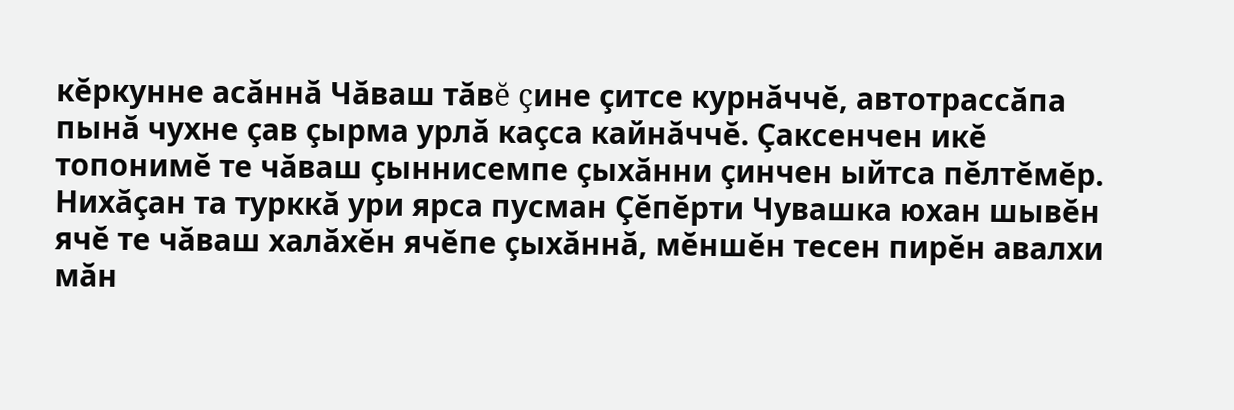кĕркунне асăннă Чăваш тăвĕ çине çитсе курнăччĕ, автотрассăпа пынă чухне çав çырма урлă каçса кайнăччĕ. Çаксенчен икĕ топонимĕ те чăваш çыннисемпе çыхăнни çинчен ыйтса пĕлтĕмĕр. Нихăçан та турккă ури ярса пусман Çĕпĕрти Чувашка юхан шывĕн ячĕ те чăваш халăхĕн ячĕпе çыхăннă, мĕншĕн тесен пирĕн авалхи мăн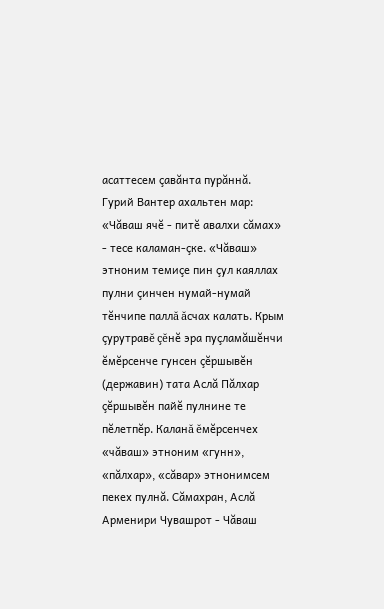асаттесем çавăнта пурăннă. Гурий Вантер ахальтен мар: «Чăваш ячĕ - питĕ авалхи сăмах» - тесе каламан-çке. «Чăваш» этноним темиçе пин çул каяллах пулни çинчен нумай-нумай тĕнчипе паллă ăсчах калать. Крым çурутравĕ çĕнĕ эра пуçламăшĕнчи ĕмĕрсенче гунсен çĕршывĕн (державин) тата Аслă Пăлхар çĕршывĕн пайĕ пулнине те пĕлетпĕр. Каланă ĕмĕрсенчех «чăваш» этноним «гунн», «пăлхар», «сăвар» этнонимсем пекех пулнă. Сăмахран, Аслă Арменири Чувашрот - Чăваш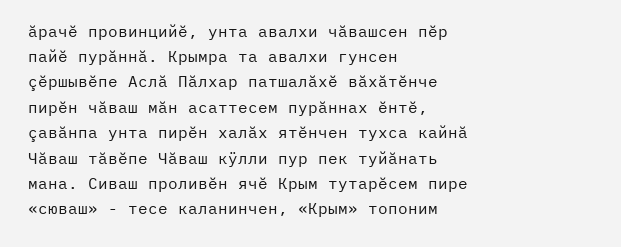ăрачĕ провинцийĕ, унта авалхи чăвашсен пĕр пайĕ пурăннă. Крымра та авалхи гунсен çĕршывĕпе Аслă Пăлхар патшалăхĕ вăхăтĕнче пирĕн чăваш мăн асаттесем пурăннах ĕнтĕ, çавăнпа унта пирĕн халăх ятĕнчен тухса кайнă Чăваш тăвĕпе Чăваш кÿлли пур пек туйăнать мана. Сиваш проливĕн ячĕ Крым тутарĕсем пире «сюваш» - тесе каланинчен, «Крым» топоним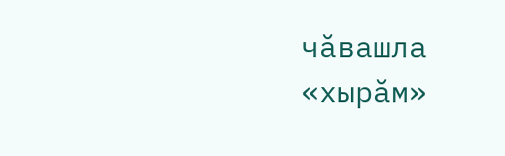чăвашла «хырăм»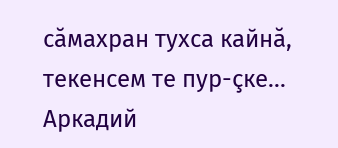сăмахран тухса кайнă, текенсем те пур-çке...
Аркадий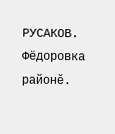РУСАКОВ.
Фёдоровка районĕ.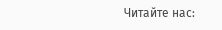Читайте нас: